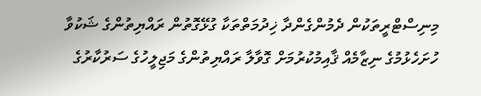މިނިސްޓްރީތަކުން ދެމުންގެންދާ ޚިދުމަތްތަކާ ގުޅޭގޮތުން ރައްޔިތުންގެ ޝަކުވާ ހުށަހެޅުމުގެ ނިޒާމެއް ޤާއިމުކުރުމަށް ގޮވާލާ ރައްޔިތުންގެ މަޖިލީހުގެ ސަރުކާރުގެ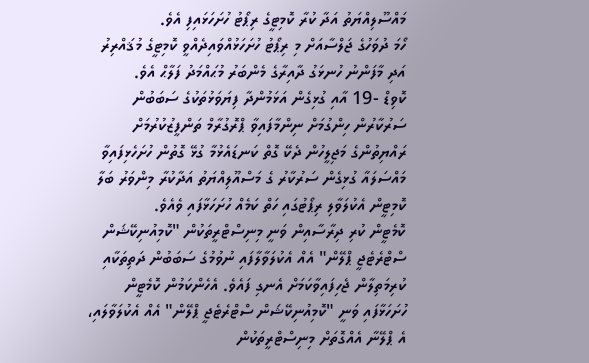މައްސޫލިއްޔަތު އަދާ ކުރާ ކޮމިޓީގެ ރިޕޯޓު ހުށަހަޅައިފި އެވެ.
ހޯމަ ދުވަހުގެ ޖަލްސާއަށް މި ރިޕޯޓު ހުށަހަޅުއްވައިދެއްވީ ކޮމިޓީގެ މުޤައްރިރު އަދި މާފަންނު ހުނޅަގު ދާއިރާގެ މެންބަރު މުޙައްމަދު ފަލާޙް އެވެ.
ކޮވިޑް -19 އާއި ގުޅިގެން އަޅަމުންދާ ފިޔަވަޅުތަކުގެ ސަބަބުން ސަރުކާރުން ހިންގުމަށް ނިންމާފައިވާ ޕްރޮގުރާމް ތަންފީޒުކުރުމަށް ރައްޔިތުންގެ މަޖިލީހުން ދެކޭ ގޮތް ކަނޑައެޅުމާ ގުޅޭ ގޮތުން ހުށަހެޅިފައިވާ މައްސަލައާ ގުޅިގެން ސަރުކާރު ގެ މަސްއޫލިއްޔަތު އަދާކުރާ މިންވަރު ބަލާ ކޮމިޓީން އެކުލަވާލި ރިޕޯޓުގައި ހަތް ކަމެއް ހުށަހަޅާފައި ވެއެވެ.
ކޮމެޓީން ކުރި ދިރާސާއިން ވަނީ މިނިސްޓްރީތަކުން "ކޮމިއުނިކޭޝަން ސްޓްރެޓެޖީ ޕްލޭން" އެއް އެކުލަވާލާފައި ނުވުމުގެ ސަބަބުން ދަތިތަކާއި ކުރިމަތިލާން ޖެހިފައިވާކަމަށް އެނގި ފައެވެ. އެހެންކަމުން ކޮމެޓީން ހުށަހަޅާފައި ވަނީ "ކޮމިއުނިކޭޝަން ސްޓްރެޓެޖީ ޕްލޭން" އެއް އެކުލަވާލައި، އެ ޕްލޭނާ އެއްގޮތަށް މިނިސްޓްރީތަކުން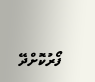ފޯރުކޮށްދޭ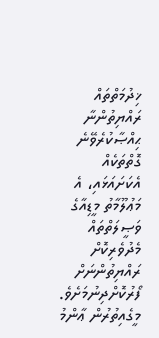ޚިދުމަތްތައް ރައްޔިތުންނާ ޙިއްޞާކުރެވޭނެ ގޮތްތަކެއް އެކަށައަޅައި، އެ މަޢުލޫމާތު މީޑިއާގެ ވަޞީލަތްތައް މެދުވެރިކޮށް ރައްޔިތުންނަށް ފޯރުކޮށްދިނުމަށެވެ.
މީގެއިތުރުން ޢާންމު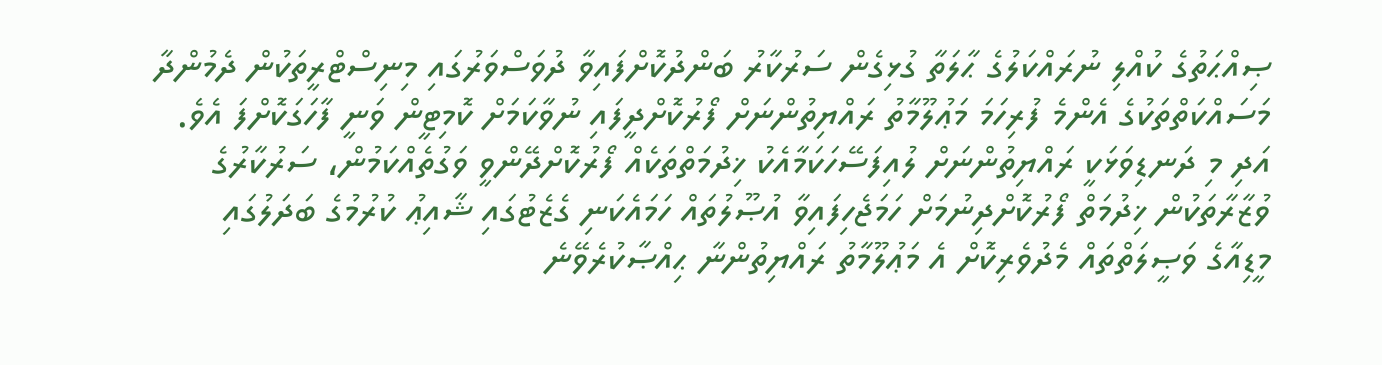ޞިއްޙަތުގެ ކުއްލި ނުރައްކަލުގެ ޙާލަތާ ގުޅިގެން ސަރުކާރު ބަންދުކޮށްފައިވާ ދުވަސްވަރުގައި މިނިސްޓްރީތަކުން ދެމުންދާ މަސައްކަތްތަކުގެ އެންމެ ފުރިހަމަ މަޢުލޫމާތު ރައްޔިތުންނަށް ފޯރުކޮށްދީފައި ނުވާކަމަށް ކޮމިޓީން ވަނީ ފާހަގަކޮށްފަ އެވެ. އަދި މި ދަނޑިވަޅަކީ ރައްޔިތުންނަށް ލުއިފަސޭހަކަމާއެކު ޚިދުމަތްތަކެއް ފޯރުކޮށްދޭންވީ ވަގުތެއްކަމުން، ސަރުކާރުގެ ވުޒާރާތަކުން ޚިދުމަތް ފޯރުކޮށްދިނުމަށް ހަމަޖެހިފައިވާ އުޞޫލުތައް ހަމައެކަނި ގެޒެޓުގައި ޝާއިޢު ކުރުމުގެ ބަދަލުގައި މީޑިއާގެ ވަޞީލަތްތައް މެދުވެރިކޮށް އެ މަޢުލޫމާތު ރައްޔިތުންނާ ޙިއްޞާކުރެވޭނެ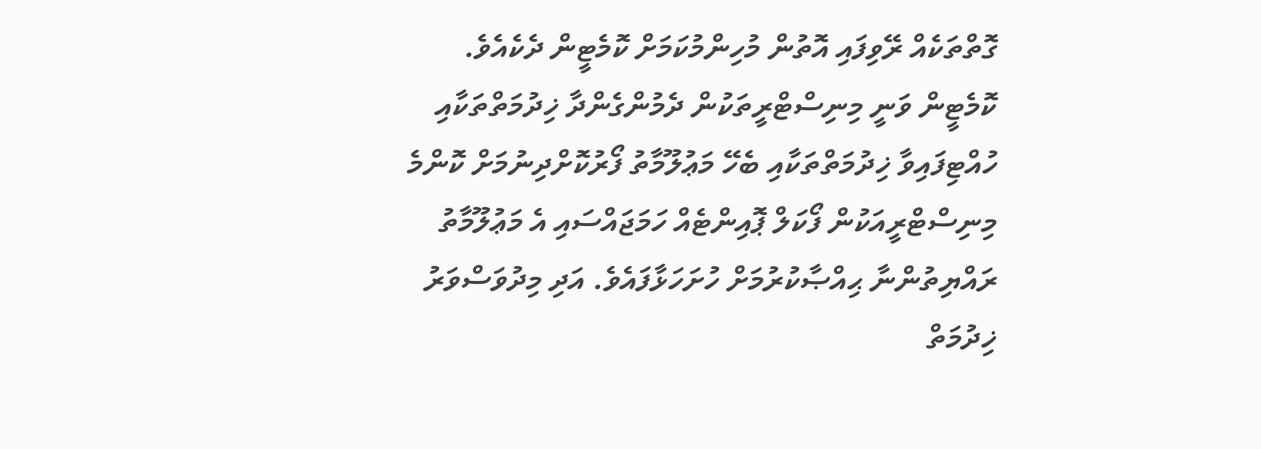ގޮތްތަކެއް ރޭވިފައި އޮތުން މުހިންމުކަމަށް ކޮމެޓީން ދެކެއެވެ.
ކޮމެޓީން ވަނީ މިނިސްޓްރީތަކުން ދެމުންގެންދާ ޚިދުމަތްތަކާއި ހުއްޓިފައިވާ ޚިދުމަތްތަކާއި ބެހޭ މަޢުލޫމާތު ފޯރުކޮށްދިނުމަށް ކޮންމެ މިނިސްޓްރީއަކުން ފޯކަލް ޕޮއިންޓެއް ހަމަޖައްސައި އެ މަޢުލޫމާތު ރައްޔިތުންނާ ޙިއްޞާކުރުމަށް ހުށަހަޅާފައެވެ. އަދި މިދުވަސްވަރު ޚިދުމަތް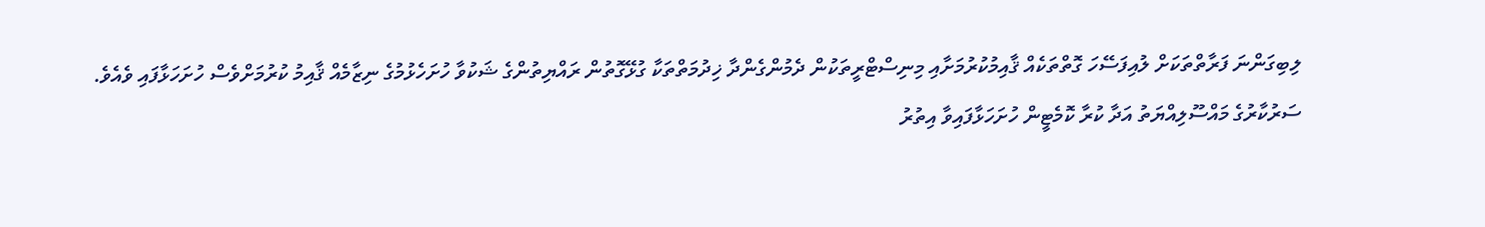ލިބިގަންނަ ފަރާތްތަކަށް ލުއިފަސޭހަ ގޮތްތަކެއް ޤާއިމުކުރުމަށާއި މިނިސްޓްރީތަކުން ދެމުންގެންދާ ޚިދުމަތްތަކާ ގުޅޭގޮތުން ރައްޔިތުންގެ ޝަކުވާ ހުށަހެޅުމުގެ ނިޒާމެއް ޤާއިމު ކުރުމަށްވެސް ހުށަހަޅާފައި ވެއެވެ.
ސަރުކާރުގެ މައްސޫލިއްޔަތު އަދާ ކުރާ ކޮމެޓީން ހުށަހަޅާފައިވާ އިތުރު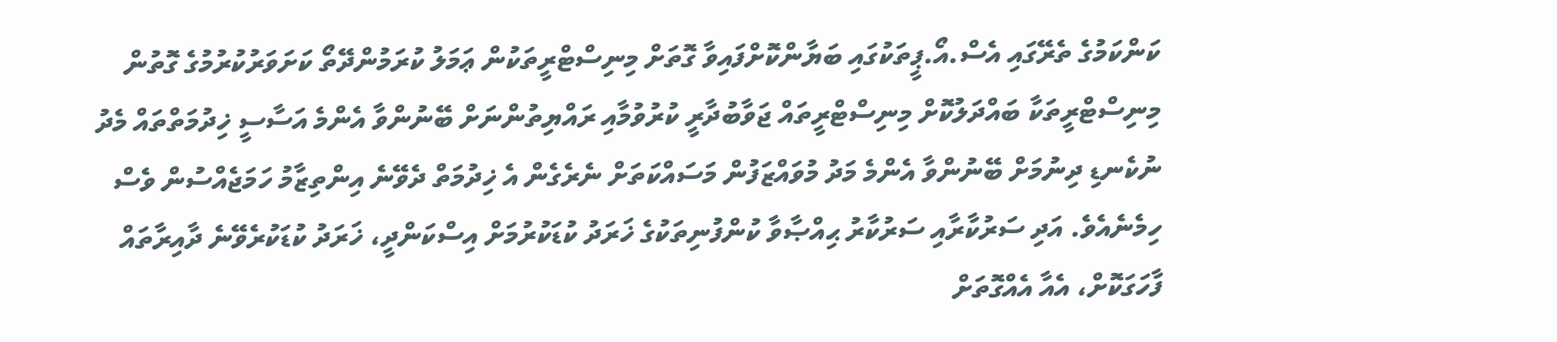ކަންކަމުގެ ތެރޭގައި އެސް.އޯ.ޕީތަކުގައި ބަޔާންކޮށްފައިވާ ގޮތަށް މިނިސްޓްރީތަކުން ޢަމަލު ކުރަމުންދޭތޯ ކަށަވަރުކުރުމުގެ ގޮތުން މިނިސްޓްރީތަކާ ބައްދަލުކޮށް މިނިސްޓްރީތައް ޖަވާބުދާރީ ކުރުވުމާއި ރައްޔިތުންނަށް ބޭނުންވާ އެންމެ އަސާސީ ޚިދުމަތްތައް މެދު ނުކެނޑި ދިނުމަށް ބޭނުންވާ އެންމެ މަދު މުވައްޒަފުން މަސައްކަތަށް ނެރެގެން އެ ޚިދުމަތް ދެވޭނެ އިންތިޒާމު ހަމަޖެއްސުން ވެސް ހިމެނެއެވެ. އަދި ސަރުކާރާއި ސަރުކާރު ޙިއްޞާވާ ކުންފުނިތަކުގެ ޚަރަދު ކުޑަކުރުމަށް އިސްކަންދީ، ޚަރަދު ކުޑަކުރެވޭނެ ދާއިރާތައް ފާހަގަކޮށް، އެއާ އެއްގޮތަށް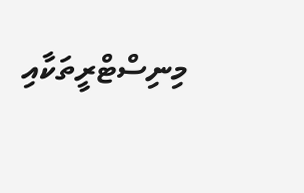މިނިސްޓްރީތަކާއި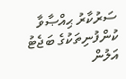ސަރުކާރު ޙިއްޞާވާ ކުންފުނިތަކުގެ ބަޖެޓު އަލުން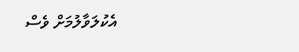އެކުލަވާލުމަށް ވެސް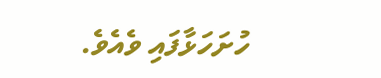ހުށަހަޅާފައި ވެއެވެ.